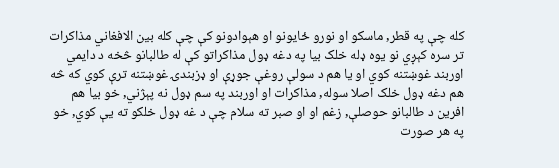کله چې په قطر, ماسکو او نورو ځايونو او هېوادونو کې چې کله بين الافغاني مذاکرات تر سره کېږي نو يوه ډله خلک بيا په دغه ډول مذاکراتو کې له طالبانو څخه د دايمي اوربند غوښتنه کوي او يا هم د سولې روغې جوړې او ډزبندۍ غوښتنه ترې کوي که څه هم دغه ډول خلک اصلا سوله, مذاکرات او اوربند په سم ډول نه پېژني, خو بيا هم افرين د طالبانو حوصلې, زغم او او صبر ته سلام چې د غه ډول خلکو ته يې کوي, خو په هر صورت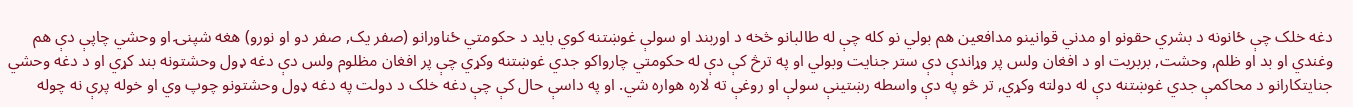دغه خلک چې ځانونه د بشري حقونو او مدني قوانينو مدافعين هم بولي نو کله چې له طالبانو څخه د اوربند او سولې غوښتنه کوي بايد د حکومتي ځناورانو (صفر يک, صفر دو او نورو) هغه شپنۍ او وحشي چاپې دې هم وغندي او بد او ظلم, وحشت, بربريت او د افغان ولس پر وړاندې دې ستر جنايت وبولي او په ترڅ کې دې له حکومتي چارواکو جدي غوښتنه وکړي چې پر افغان مظلوم ولس دې دغه ډول وحشتونه بند کړي او د دغه وحشي جنايتکارانو د محاکمې جدي غوښتنه دې له دولته وکړي, تر څو په دې واسطه رښتينې سولې او روغې ته لاره هواره شي. او په داسې حال کې چې دغه خلک د دولت په دغه ډول وحشتونو چوپ وي او خوله پرې نه چوله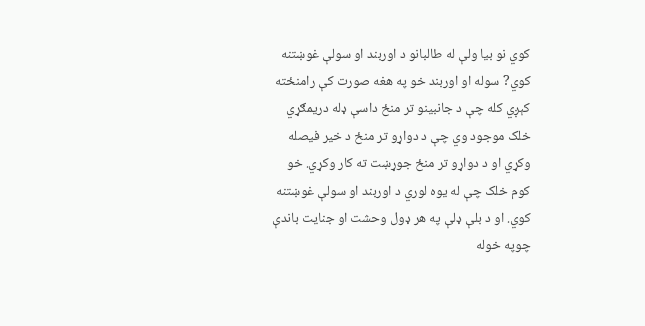کوي نو بيا ولې له طالبانو د اوربند او سولې غوښتنه کوي? سوله او اوربند خو په هغه صورت کې رامنځته کېږي کله چې د جانبينو تر منځ داسې ډله دريمګړي خلک موجود وي چې د دواړو تر منځ د خير فيصله وکړي او د دواړو تر منځ جوړښت ته کار وکړي. خو کوم خلک چې له يوه لوري د اوربند او سولې غوښتنه کوي. او د بلې ډلې په هر ډول وحشت او جنايت باندې چوپه خوله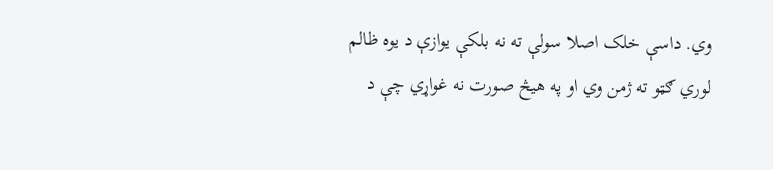وي. داسې خلک اصلا سولې ته نه بلکې يوازې د يوه ظالم لوري ګټو ته ژمن وي او په هيڅ صورت نه غواړي چې د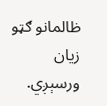ظالمانو ګټو زيان ورسېږي.